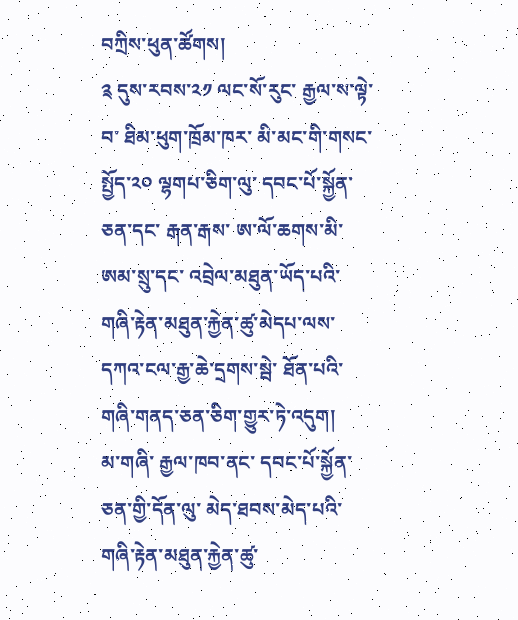བཀྲིས་ཕུན་ཚོགས།
༉ དུས་རབས་༢༡ ལང་སོ་རུང་ རྒྱལ་ས་ལྟེ་བ་ ཐིམ་ཕུག་ཁྲོམ་ཁར་ མི་མང་གི་གསང་སྤྱོད་༢༠ ལྷགཔ་ཅིག་ལུ་ དབང་པོ་སྐྱོན་ཅན་དང་ རྒན་རྒས་ ཨ་ལོ་ཆགས་མི་ཨམ་སྲུ་དང་ འབྲེལ་མཐུན་ཡོད་པའི་ གཞི་རྟེན་མཐུན་རྐྱེན་ཚུ་མེདཔ་ལས་ དཀའ་ངལ་རྒྱ་ཆེ་དྲགས་སྦེ་ ཐོན་པའི་ གཞི་གནད་ཅན་ཅིག་གྱུར་ཏེ་འདུག།
མ་གཞི་ རྒྱལ་ཁབ་ནང་ དབང་པོ་སྐྱོན་ཅན་གྱི་དོན་ལུ་ མེད་ཐབས་མེད་པའི་ གཞི་རྟེན་མཐུན་རྐྱེན་ཚུ་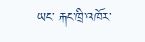ཡང་ རྐང་ཁྲི་འཁོར་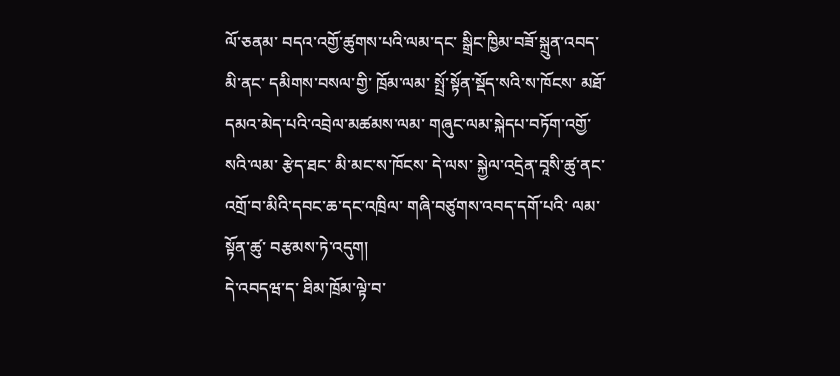ལོ་ཅནམ་ བདའ་འགྱོ་ཚུགས་པའི་ལམ་དང་ སྒྲིང་ཁྱིམ་བཟོ་སྐྲུན་འབད་མི་ནང་ དམིགས་བསལ་གྱི་ ཁྲོམ་ལམ་ སྤྲོ་སྟོན་སྡོད་སའི་ས་ཁོངས་ མཐོ་དམའ་མེད་པའི་འབྲེལ་མཚམས་ལམ་ གཞུང་ལམ་སྐེདཔ་བཏོག་འགྱོ་སའི་ལམ་ རྩེད་ཐང་ མི་མང་ས་ཁོངས་ དེ་ལས་ སྐྱེལ་འདྲེན་བཱསི་ཚུ་ནང་ འགྲོ་བ་མིའི་དབང་ཆ་དང་འཁྲིལ་ གཞི་བཙུགས་འབད་དགོ་པའི་ ལམ་སྟོན་ཚུ་ བརྩམས་ཏེ་འདུག།
དེ་འབདཝ་ད་ ཐིམ་ཁྲོམ་ལྟེ་བ་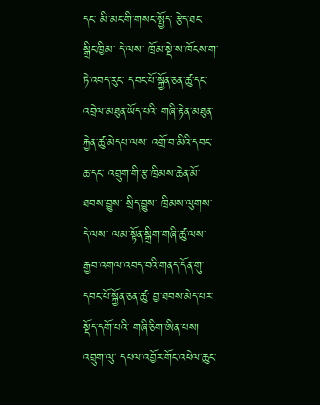དང་ མི་མང་གི་གསང་སྤྱོད་ རྩེད་ཐང་ སྒྲིང་ཁྱིམ་ དེ་ལས་ ཁྲོམ་སྡེ་ས་ཁོངས་ག་ཏེ་འབད་རུང་ དབང་པོ་སྐྱོན་ཅན་ཚུ་དང་ འབྲེལ་མཐུན་ཡོད་པའི་ གཞི་རྟེན་མཐུན་རྐྱེན་ཚུ་མེདཔ་ལས་ འགྲོ་བ་མིའི་དབང་ཆ་དང་ འབྲུག་གི་རྩ་ཁྲིམས་ཆེན་མོ་ ཐབས་བྱུས་ སྲིད་བྱུས་ ཁྲིམས་ལུགས་ དེ་ལས་ ལམ་སྟོན་སྒྲིག་གཞི་ཚུ་ལས་ རྒྱབ་འགལ་འབད་བའི་གནད་དོན་གུ་ དབང་པོ་སྐྱོན་ཅན་ཚུ་ བྱ་ཐབས་མེད་པར་ སྡོད་དགོ་པའི་ གཞི་ཅིག་ཨིན་པས།
འབྲུག་ལུ་ དཔལ་འབྱོར་གོང་འཕེལ་ཆུང་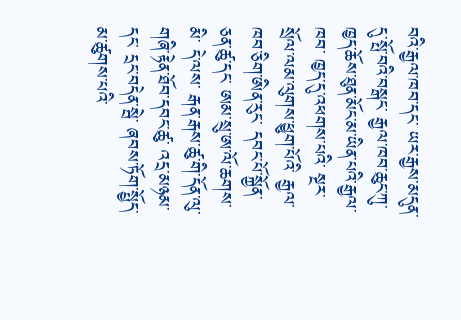བའི་རྒྱལ་ཁབ་དང་ ཡར་རྒྱས་མདུན་དུ་སྤོ་བའི་བསྒང་ རྒྱལ་ཁབ་ཆུང་ཀུ་ ཁྱད་ཆོས་ཐུན་མོང་མ་ཡིན་པའི་རྒྱལ་ཁབ་ ཁྱད་དུ་འཕགས་པའི་ སྔར་སྲོལ་ལམ་ལུགས་ཕྱུག་པོའི་ རྒྱལ་ཁབ་ཅིག་ཨིན་རུང་ དབང་པོ་སྐྱོན་ཅན་ཚུ་དང་ ཨམ་སྲུ་ཨ་ལོ་ཆགས་མི་ དེ་ལས་ རྒན་རྒས་ཚུ་གི་དོན་ལུ་ གཞི་རྟེན་ཐོབ་དབང་ཚུ་ འདྲ་མཉམ་དང་ དྲང་བདེན་སྦེ་ ཞབས་ཏོག་སྤྱོད་མ་ཚུགས་པའི་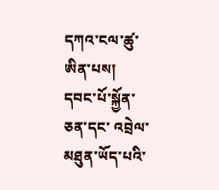དཀའ་ངལ་ཚུ་ཨིན་པས།
དབང་པོ་སྐྱོན་ཅན་དང་ འབྲེལ་མཐུན་ཡོད་པའི་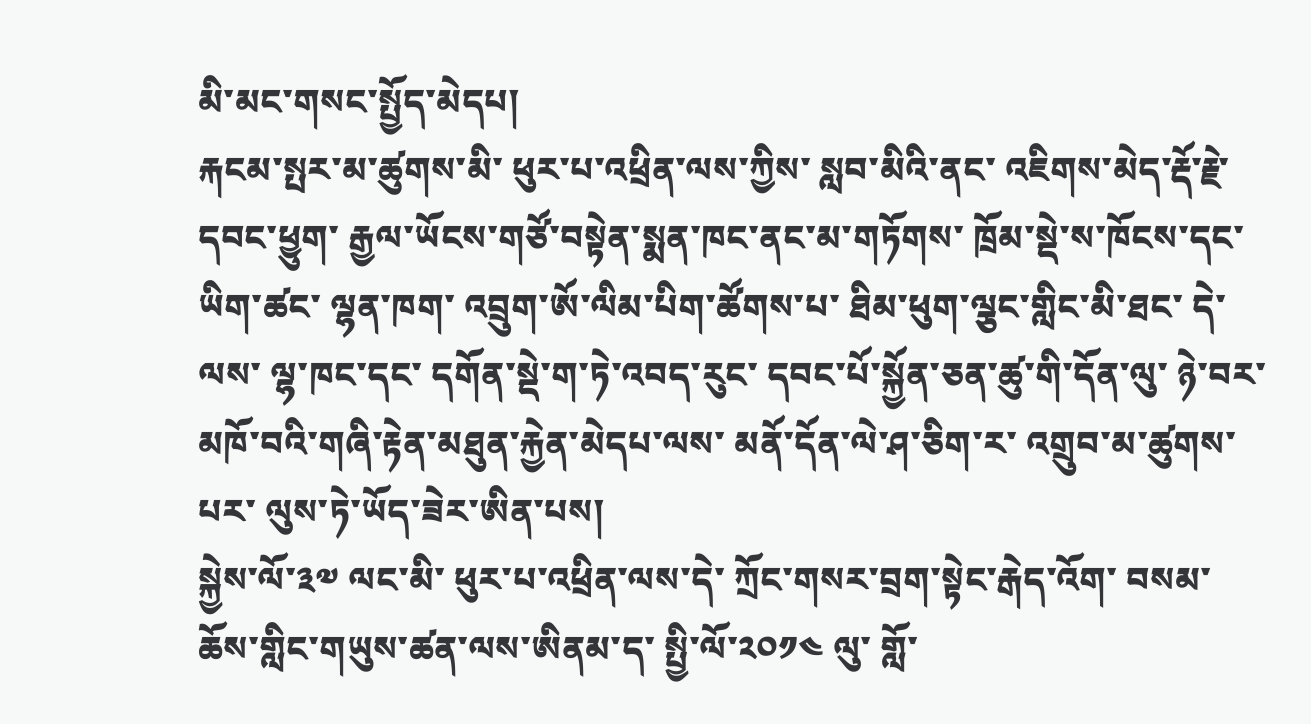མི་མང་གསང་སྤྱོད་མེདཔ།
རྐངམ་སྤར་མ་ཚུགས་མི་ ཕུར་པ་འཕྲིན་ལས་ཀྱིས་ སླབ་མིའི་ནང་ འཇིགས་མེད་རྡོ་རྗེ་དབང་ཕྱུག་ རྒྱལ་ཡོངས་གཙོ་བསྟེན་སྨན་ཁང་ནང་མ་གཏོགས་ ཁྲོམ་སྡེ་ས་ཁོངས་དང་ ཡིག་ཚང་ ལྷན་ཁག་ འབྲུག་ཨོ་ལིམ་པིག་ཚོགས་པ་ ཐིམ་ཕུག་ལྕང་གླིང་མི་ཐང་ དེ་ལས་ ལྷ་ཁང་དང་ དགོན་སྡེ་ག་ཏེ་འབད་རུང་ དབང་པོ་སྐྱོན་ཅན་ཚུ་གི་དོན་ལུ་ ཉེ་བར་མཁོ་བའི་གཞི་རྟེན་མཐུན་རྐྱེན་མེདཔ་ལས་ མནོ་དོན་ལེ་ཤ་ཅིག་ར་ འགྲུབ་མ་ཚུགས་པར་ ལུས་ཏེ་ཡོད་ཟེར་ཨིན་པས།
སྐྱེས་ལོ་༣༧ ལང་མི་ ཕུར་པ་འཕྲིན་ལས་དེ་ ཀྲོང་གསར་བྲག་སྟེང་རྒེད་འོག་ བསམ་ཆོས་གླིང་གཡུས་ཚན་ལས་ཨིནམ་ད་ སྤྱི་ལོ་༢༠༡༤ ལུ་ གློ་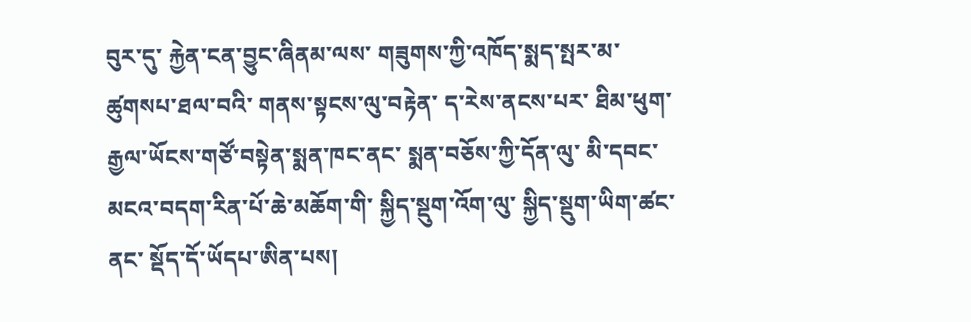བུར་དུ་ རྐྱེན་ངན་བྱུང་ཞིནམ་ལས་ གཟུགས་ཀྱི་འཁོད་སྨད་སྤར་མ་ཚུགསཔ་ཐལ་བའི་ གནས་སྟངས་ལུ་བརྟེན་ ད་རེས་ནངས་པར་ ཐིམ་ཕུག་རྒྱལ་ཡོངས་གཙོ་བསྟེན་སྨན་ཁང་ནང་ སྨན་བཅོས་ཀྱི་དོན་ལུ་ མི་དབང་མངའ་བདག་རིན་པོ་ཆེ་མཆོག་གི་ སྐྱིད་སྡུག་འོག་ལུ་ སྐྱིད་སྡུག་ཡིག་ཚང་ནང་ སྡོད་དོ་ཡོདཔ་ཨིན་པས།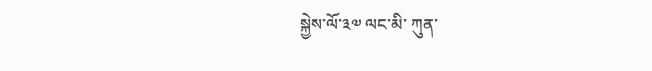སྐྱེས་ལོ་༣༧ ལང་མི་ ཀུན་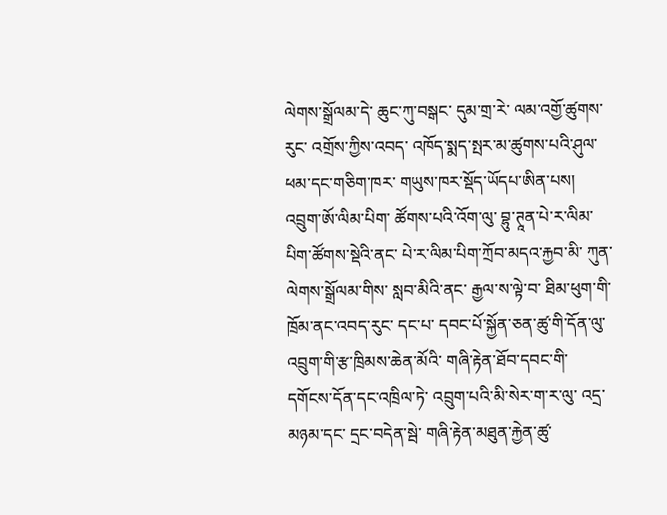ལེགས་སྒྲོལམ་དེ་ ཆུང་ཀུ་བསྒང་ དུམ་གྲ་རེ་ ལམ་འགྱོ་ཚུགས་རུང་ འགྲོས་ཀྱིས་འབད་ འཁོད་སྨད་སྤར་མ་ཚུགས་པའི་ཤུལ་ ཕམ་དང་གཅིག་ཁར་ གཡུས་ཁར་སྡོད་ཡོདཔ་ཨིན་པས།
འབྲུག་ཨོ་ལིམ་པིག་ ཚོགས་པའི་འོག་ལུ་ བྷུ་ཊཱན་པེ་ར་ལིམ་པིག་ཚོགས་སྡེའི་ནང་ པེ་ར་ལིམ་པིག་ཀྲོབ་མདའ་རྐྱབ་མི་ ཀུན་ལེགས་སྒྲོལམ་གིས་ སླབ་མིའི་ནང་ རྒྱལ་ས་ལྟེ་བ་ ཐིམ་ཕུག་གི་ཁྲོམ་ནང་འབད་རུང་ དང་པ་ དབང་པོ་སྐྱོན་ཅན་ཚུ་གི་དོན་ལུ་ འབྲུག་གི་རྩ་ཁྲིམས་ཆེན་མོའི་ གཞི་རྟེན་ཐོབ་དབང་གི་ དགོངས་དོན་དང་འཁྲིལ་ཏེ་ འབྲུག་པའི་མི་སེར་ག་ར་ལུ་ འདྲ་མཉམ་དང་ དྲང་བདེན་སྦེ་ གཞི་རྟེན་མཐུན་རྐྱེན་ཚུ་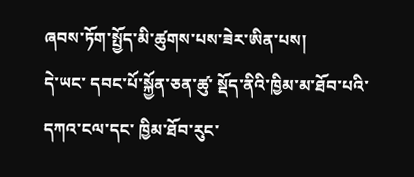ཞབས་ཏོག་སྤྱོད་མི་ཚུགས་པས་ཟེར་ཨིན་པས།
དེ་ཡང་ དབང་པོ་སྐྱོན་ཅན་ཚུ་ སྡོད་ནིའི་ཁྱིམ་མ་ཐོབ་པའི་དཀའ་ངལ་དང་ ཁྱིམ་ཐོབ་རུང་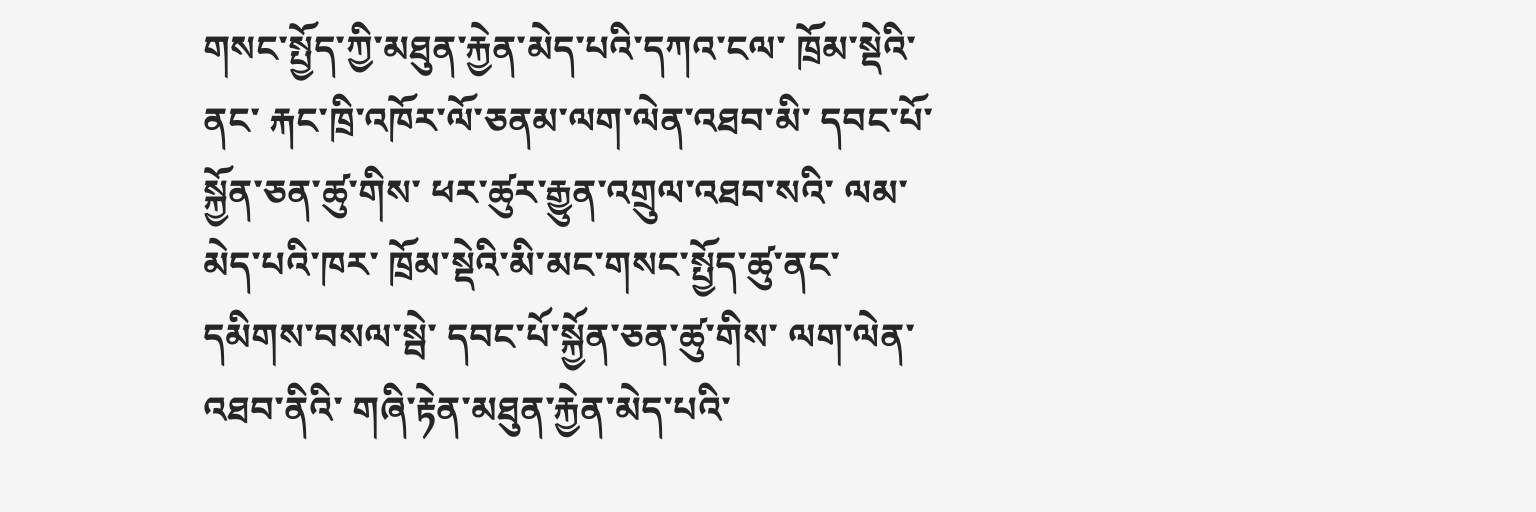གསང་སྤྱོད་ཀྱི་མཐུན་རྐྱེན་མེད་པའི་དཀའ་ངལ་ ཁྲོམ་སྡེའི་ནང་ རྐང་ཁྲི་འཁོར་ལོ་ཅནམ་ལག་ལེན་འཐབ་མི་ དབང་པོ་སྐྱོན་ཅན་ཚུ་གིས་ ཕར་ཚུར་རྒྱུན་འགྲུལ་འཐབ་སའི་ ལམ་མེད་པའི་ཁར་ ཁྲོམ་སྡེའི་མི་མང་གསང་སྤྱོད་ཚུ་ནང་ དམིགས་བསལ་སྦེ་ དབང་པོ་སྐྱོན་ཅན་ཚུ་གིས་ ལག་ལེན་འཐབ་ནིའི་ གཞི་རྟེན་མཐུན་རྐྱེན་མེད་པའི་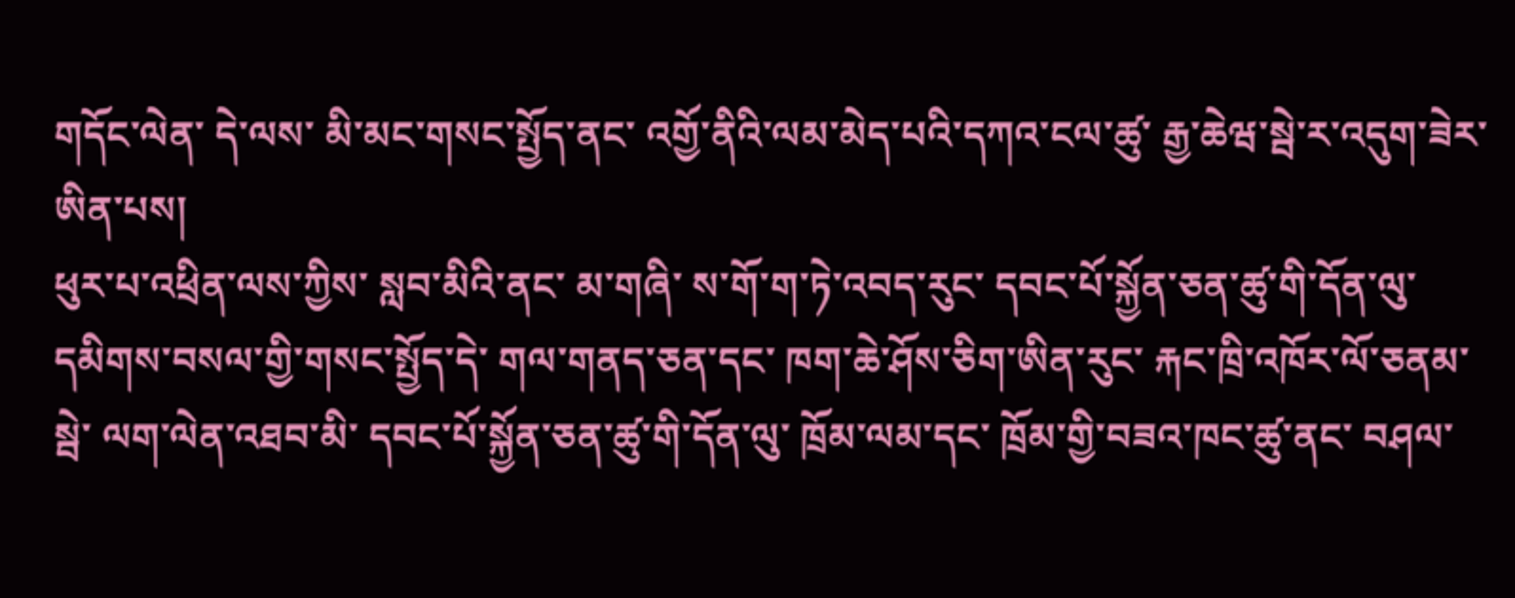གདོང་ལེན་ དེ་ལས་ མི་མང་གསང་སྤྱོད་ནང་ འགྱོ་ནིའི་ལམ་མེད་པའི་དཀའ་ངལ་ཚུ་ རྒྱ་ཆེཝ་སྦེ་ར་འདུག་ཟེར་ཨིན་པས།
ཕུར་པ་འཕྲིན་ལས་ཀྱིས་ སླབ་མིའི་ནང་ མ་གཞི་ ས་གོ་ག་ཏེ་འབད་རུང་ དབང་པོ་སྐྱོན་ཅན་ཚུ་གི་དོན་ལུ་ དམིགས་བསལ་གྱི་གསང་སྤྱོད་དེ་ གལ་གནད་ཅན་དང་ ཁག་ཆེ་ཤོས་ཅིག་ཨིན་རུང་ རྐང་ཁྲི་འཁོར་ལོ་ཅནམ་སྦེ་ ལག་ལེན་འཐབ་མི་ དབང་པོ་སྐྱོན་ཅན་ཚུ་གི་དོན་ལུ་ ཁྲོམ་ལམ་དང་ ཁྲོམ་གྱི་བཟའ་ཁང་ཚུ་ནང་ བཤལ་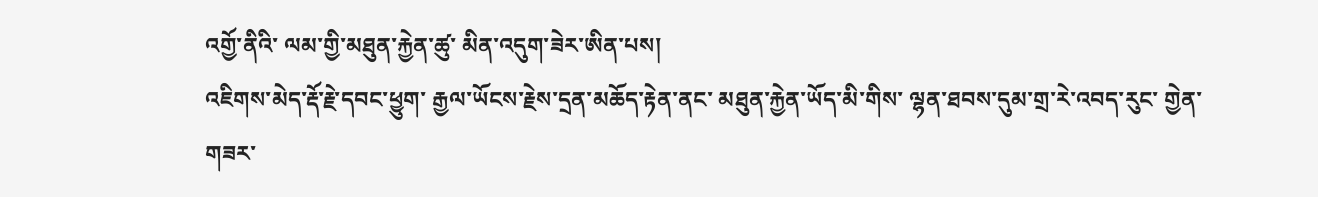འགྱོ་ནིའི་ ལམ་གྱི་མཐུན་རྐྱེན་ཚུ་ མིན་འདུག་ཟེར་ཨིན་པས།
འཇིགས་མེད་རྡོ་རྗེ་དབང་ཕྱུག་ རྒྱལ་ཡོངས་རྗེས་དྲན་མཆོད་རྟེན་ནང་ མཐུན་རྐྱེན་ཡོད་མི་གིས་ ལྷན་ཐབས་དུམ་གྲ་རེ་འབད་རུང་ གྱེན་གཟར་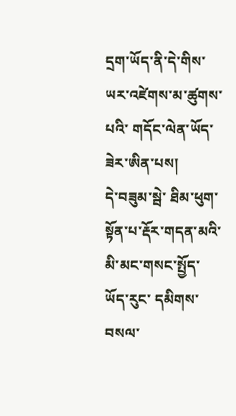དྲག་ཡོད་ནི་དེ་གིས་ ཡར་འཛེགས་མ་ཚུགས་པའི་ གདོང་ལེན་ཡོད་ཟེར་ཨིན་པས།
དེ་བཟུམ་སྦེ་ ཐིམ་ཕུག་ སྟོན་པ་རྡོར་གདན་མའི་ མི་མང་གསང་སྤྱོད་ཡོད་རུང་ དམིགས་བསལ་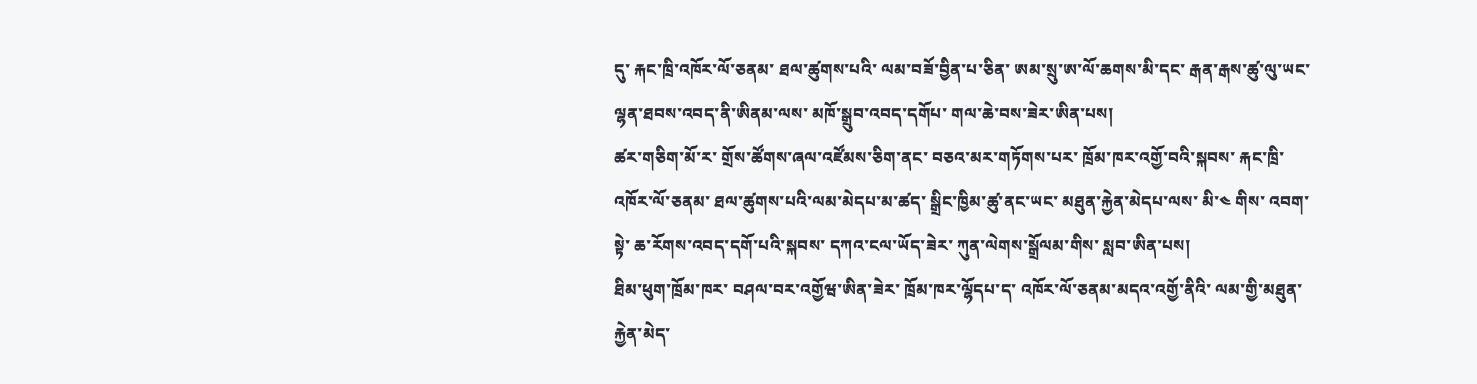དུ་ རྐང་ཁྲི་འཁོར་ལོ་ཅནམ་ ཐལ་ཚུགས་པའི་ ལམ་བཟོ་བྱིན་པ་ཅིན་ ཨམ་སྲུ་ཨ་ལོ་ཆགས་མི་དང་ རྒན་རྒས་ཚུ་ལུ་ཡང་ ལྷན་ཐབས་འབད་ནི་ཨིནམ་ལས་ མཁོ་སྒྲུབ་འབད་དགོཔ་ གལ་ཆེ་བས་ཟེར་ཨིན་པས།
ཚར་གཅིག་མོ་ར་ གྲོས་ཚོགས་ཞལ་འཛོམས་ཅིག་ནང་ བཅའ་མར་གཏོགས་པར་ ཁྲོམ་ཁར་འགྱོ་བའི་སྐབས་ རྐང་ཁྲི་འཁོར་ལོ་ཅནམ་ ཐལ་ཚུགས་པའི་ལམ་མེདཔ་མ་ཚད་ སྒྲིང་ཁྱིམ་ཚུ་ནང་ཡང་ མཐུན་རྐྱེན་མེདཔ་ལས་ མི་༤ གིས་ འབག་སྟེ་ ཆ་རོགས་འབད་དགོ་པའི་སྐབས་ དཀའ་ངལ་ཡོད་ཟེར་ ཀུན་ལེགས་སྒྲོལམ་གིས་ སླབ་ཨིན་པས།
ཐིམ་ཕུག་ཁྲོམ་ཁར་ བཤལ་བར་འགྱོཝ་ཨིན་ཟེར་ ཁྲོམ་ཁར་ལྷོདཔ་ད་ འཁོར་ལོ་ཅནམ་མདའ་འགྱོ་ནིའི་ ལམ་གྱི་མཐུན་རྐྱེན་མེད་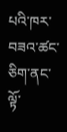པའི་ཁར་ བཟའ་ཚང་ཅིག་ནང་ ལྟོ་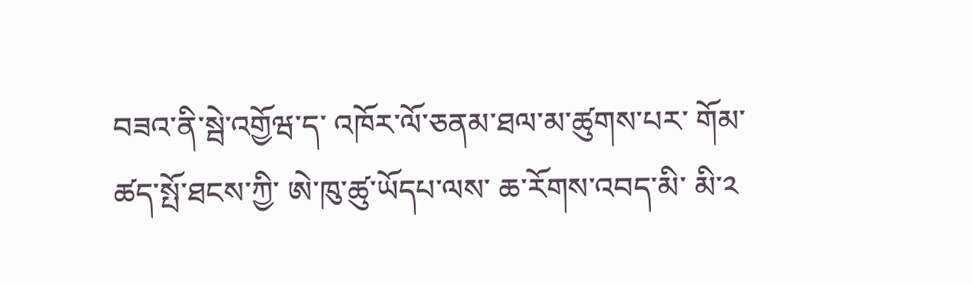བཟའ་ནི་སྦེ་འགྱོཝ་ད་ འཁོར་ལོ་ཅནམ་ཐལ་མ་ཚུགས་པར་ གོམ་ཚད་སྤོ་ཐངས་ཀྱི་ ཨེ་ཁུ་ཚུ་ཡོདཔ་ལས་ ཆ་རོགས་འབད་མི་ མི་༢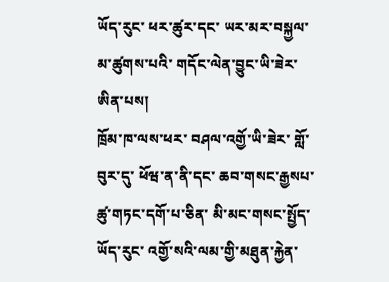ཡོད་རུང་ ཕར་ཚུར་དང་ ཡར་མར་བསྐྱལ་མ་ཚུགས་པའི་ གདོང་ལེན་བྱུང་ཡི་ཟེར་ཨིན་པས།
ཁྲོམ་ཁ་ལས་ཕར་ བཤལ་འགྱོ་ཡི་ཟེར་ གློ་བུར་དུ་ ཕོཝ་ན་ནི་དང་ ཆབ་གསང་རྒྱསཔ་ཚུ་གཏང་དགོ་པ་ཅིན་ མི་མང་གསང་སྤྱོད་ཡོད་རུང་ འགྱོ་སའི་ལམ་གྱི་མཐུན་རྐྱེན་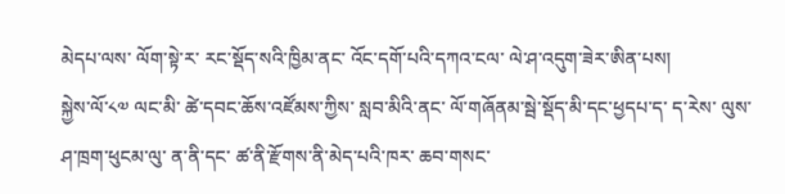མེདཔ་ལས་ ལོག་སྟེ་ར་ རང་སྡོད་སའི་ཁྱིམ་ནང་ འོང་དགོ་པའི་དཀའ་ངལ་ ལེ་ཤ་འདུག་ཟེར་ཨིན་པས།
སྐྱེས་ལོ་༨༧ ལང་མི་ ཚེ་དབང་ཆོས་འཛོམས་ཀྱིས་ སླབ་མིའི་ནང་ ལོ་གཞོནམ་སྦེ་སྡོད་མི་དང་ཕྱདཔ་ད་ ད་རེས་ ལུས་ཤ་ཁྲག་ཕུངམ་ལུ་ ན་ནི་དང་ ཚ་ནི་རྫོགས་ནི་མེད་པའི་ཁར་ ཆབ་གསང་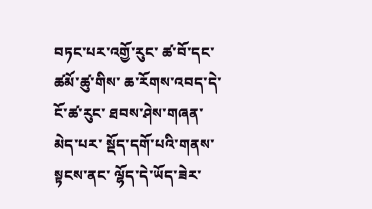བཏང་པར་འགྱོ་རུང་ ཚ་བོ་དང་ ཚམོ་ཚུ་གིས་ ཆ་རོགས་འབད་དེ་ ངོ་ཚ་རུང་ ཐབས་ཤེས་གཞན་མེད་པར་ སྡོད་དགོ་པའི་གནས་སྟངས་ནང་ ལྷོད་དེ་ཡོད་ཟེར་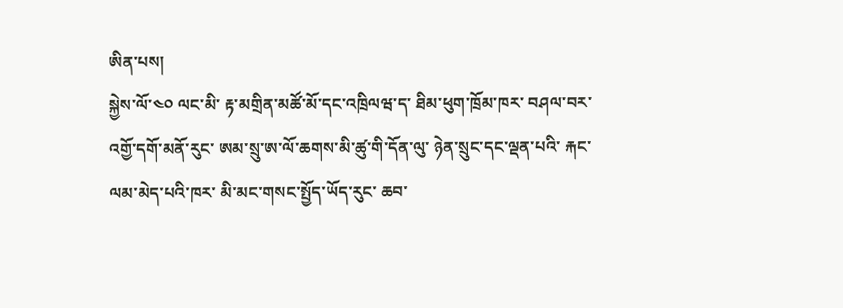ཨིན་པས།
སྐྱེས་ལོ་༤༠ ལང་མི་ རྟ་མགྲིན་མཚོ་མོ་དང་འཁྲིལཝ་ད་ ཐིམ་ཕུག་ཁྲོམ་ཁར་ བཤལ་བར་འགྱོ་དགོ་མནོ་རུང་ ཨམ་སྲུ་ཨ་ལོ་ཆགས་མི་ཚུ་གི་དོན་ལུ་ ཉེན་སྲུང་དང་ལྡན་པའི་ རྐང་ལམ་མེད་པའི་ཁར་ མི་མང་གསང་སྤྱོད་ཡོད་རུང་ ཆབ་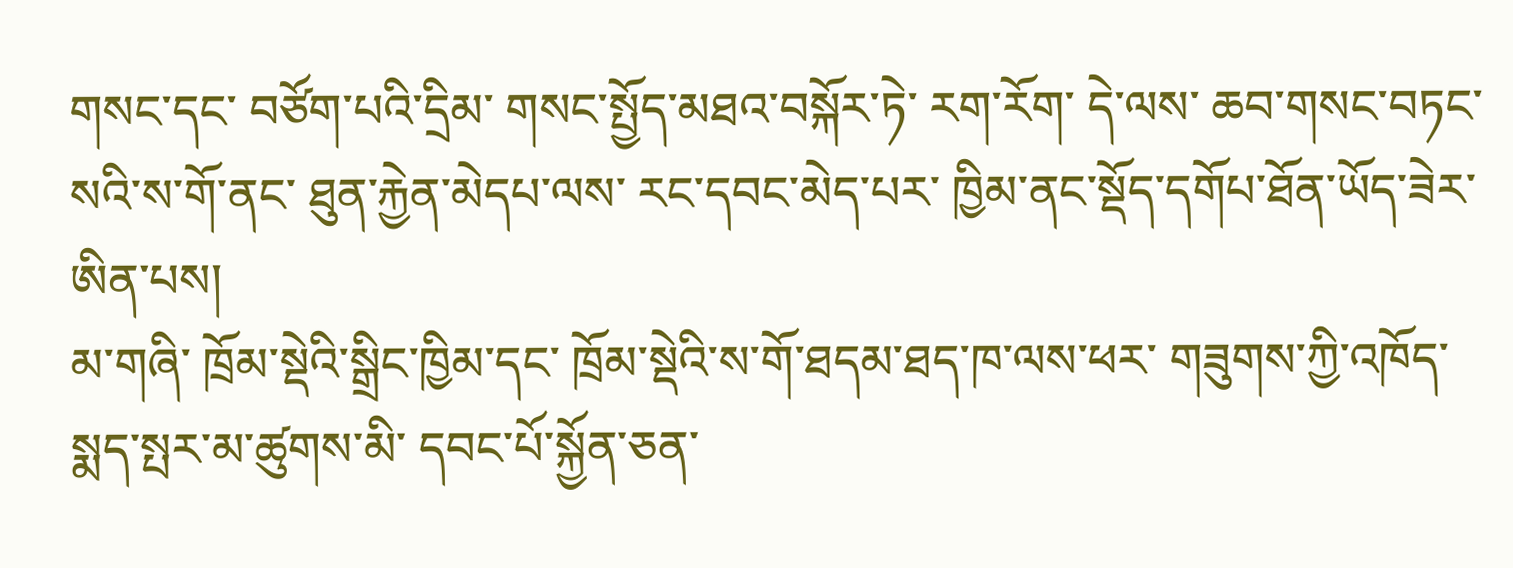གསང་དང་ བཙོག་པའི་དྲིམ་ གསང་སྤྱོད་མཐའ་བསྐོར་ཏེ་ རག་རོག་ དེ་ལས་ ཆབ་གསང་བཏང་སའི་ས་གོ་ནང་ ཐུན་རྐྱེན་མེདཔ་ལས་ རང་དབང་མེད་པར་ ཁྱིམ་ནང་སྡོད་དགོཔ་ཐོན་ཡོད་ཟེར་ཨིན་པས།
མ་གཞི་ ཁྲོམ་སྡེའི་སྒྲིང་ཁྱིམ་དང་ ཁྲོམ་སྡེའི་ས་གོ་ཐདམ་ཐད་ཁ་ལས་ཕར་ གཟུགས་ཀྱི་འཁོད་སྨད་སྤར་མ་ཚུགས་མི་ དབང་པོ་སྐྱོན་ཅན་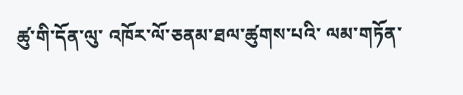ཚུ་གི་དོན་ལུ་ འཁོར་ལོ་ཅནམ་ཐལ་ཚུགས་པའི་ ལམ་གཏོན་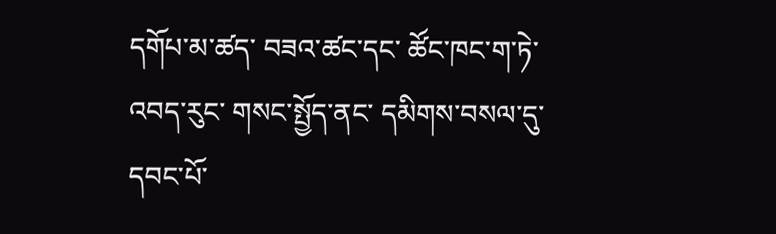དགོཔ་མ་ཚད་ བཟའ་ཚང་དང་ ཚོང་ཁང་ག་ཏེ་འབད་རུང་ གསང་སྤྱོད་ནང་ དམིགས་བསལ་དུ་ དབང་པོ་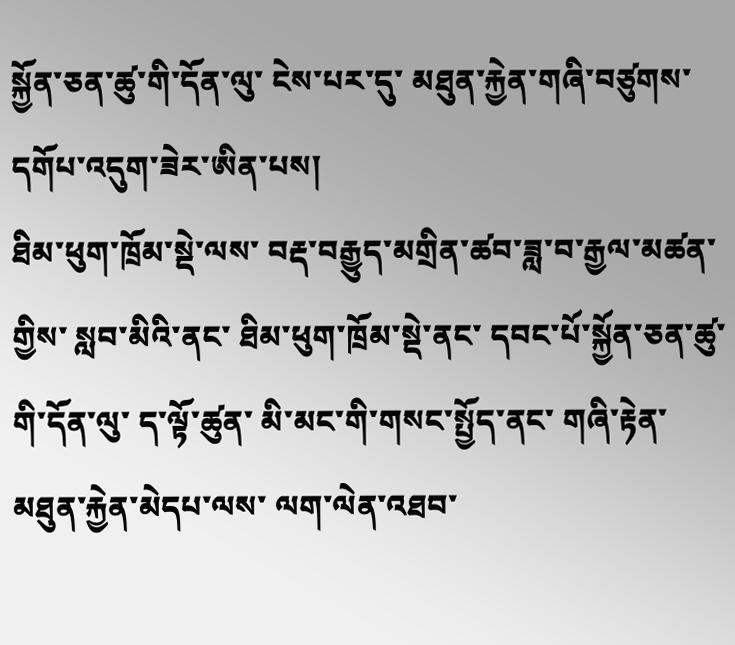སྐྱོན་ཅན་ཚུ་གི་དོན་ལུ་ ངེས་པར་དུ་ མཐུན་རྐྱེན་གཞི་བཙུགས་དགོཔ་འདུག་ཟེར་ཨིན་པས།
ཐིམ་ཕུག་ཁྲོམ་སྡེ་ལས་ བརྡ་བརྒྱུད་མགྲིན་ཚབ་ཟླ་བ་རྒྱལ་མཚན་གྱིས་ སླབ་མིའི་ནང་ ཐིམ་ཕུག་ཁྲོམ་སྡེ་ནང་ དབང་པོ་སྐྱོན་ཅན་ཚུ་གི་དོན་ལུ་ ད་ལྟོ་ཚུན་ མི་མང་གི་གསང་སྤྱོད་ནང་ གཞི་རྟེན་མཐུན་རྐྱེན་མེདཔ་ལས་ ལག་ལེན་འཐབ་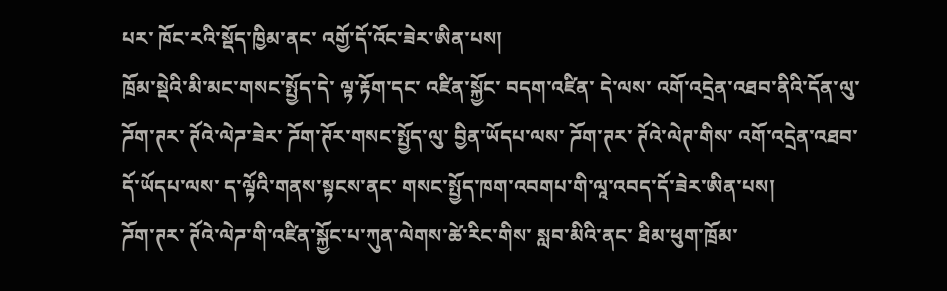པར་ ཁོང་རའི་སྡོད་ཁྱིམ་ནང་ འགྱོ་དོ་འོང་ཟེར་ཨིན་པས།
ཁྲོམ་སྡེའི་མི་མང་གསང་སྤྱོད་དེ་ ལྟ་རྟོག་དང་ འཛིན་སྐྱོང་ བདག་འཛིན་ དེ་ལས་ འགོ་འདྲེན་འཐབ་ནིའི་དོན་ལུ་ ཌོག་ཊར་ ཊོའེ་ལེཌ་ཟེར་ ཌོག་ཊོར་གསང་སྤྱོད་ལུ་ བྱིན་ཡོདཔ་ལས་ ཌོག་ཊར་ ཊོའེ་ལེཊ་གིས་ འགོ་འདྲེན་འཐབ་དོ་ཡོདཔ་ལས་ ད་ལྟོའི་གནས་སྟངས་ནང་ གསང་སྤྱོད་ཁག་འབགཔ་གི་ལཱ་འབད་དོ་ཟེར་ཨིན་པས།
ཌོག་ཊར་ ཊོའེ་ལེཌ་གི་འཛིན་སྐྱོང་པ་ཀུན་ལེགས་ཚེ་རིང་གིས་ སླབ་མིའི་ནང་ ཐིམ་ཕུག་ཁྲོམ་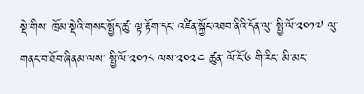སྡེ་གིས་ ཁྲོམ་སྡེའི་གསང་སྤྱོད་ཚུ་ ལྟ་རྟོག་དང་ འཛིན་སྐྱོང་འཐབ་ནིའི་དོན་ལུ་ སྤྱི་ལོ་༢༠༡༧ ལུ་ གནང་བ་ཐོབ་ཞིནམ་ལས་ སྤྱི་ལོ་༢༠༡༨ ལས་༢༠༢༤ ཚུན་ ལོ་ངོ་༦ གི་རིང་ མི་མང་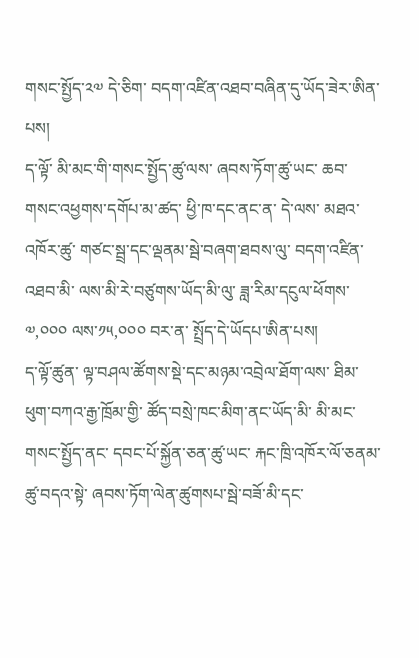གསང་སྤྱོད་༢༧ དེ་ཅིག་ བདག་འཛིན་འཐབ་བཞིན་དུ་ཡོད་ཟེར་ཨིན་པས།
ད་ལྟོ་ མི་མང་གི་གསང་སྤྱོད་ཚུ་ལས་ ཞབས་ཏོག་ཚུ་ཡང་ ཆབ་གསང་འཕྱགས་དགོཔ་མ་ཚད་ ཕྱི་ཁ་དང་ནང་ན་ དེ་ལས་ མཐའ་འཁོར་ཚུ་ གཙང་སྦྲ་དང་ལྡནམ་སྦེ་བཞག་ཐབས་ལུ་ བདག་འཛིན་འཐབ་མི་ ལས་མི་རེ་བཙུགས་ཡོད་མི་ལུ་ ཟླ་རིམ་དངུལ་ཕོགས་༧,༠༠༠ ལས་༡༥,༠༠༠ བར་ན་ སྤྲོད་དེ་ཡོདཔ་ཨིན་པས།
ད་ལྟོ་ཚུན་ ལྟ་བཤལ་ཚོགས་སྡེ་དང་མཉམ་འབྲེལ་ཐོག་ལས་ ཐིམ་ཕུག་བཀའ་རྒྱ་ཁྲོམ་གྱི་ ཚོད་བསྲེ་ཁང་མིག་ནང་ཡོད་མི་ མི་མང་གསང་སྤྱོད་ནང་ དབང་པོ་སྐྱོན་ཅན་ཚུ་ཡང་ རྐང་ཁྲི་འཁོར་ལོ་ཅནམ་ཚུ་བདའ་སྟེ་ ཞབས་ཏོག་ལེན་ཚུགསཔ་སྦེ་བཟོ་མི་དང་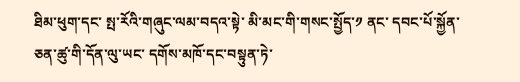ཐིམ་ཕུག་དང་ སྤ་རོའི་གཞུང་ལམ་བདའ་སྟེ་ མི་མང་གི་གསང་སྤྱོད་༡ ནང་ དབང་པོ་སྐྱོན་ཅན་ཚུ་གི་དོན་ལུ་ཡང་ དགོས་མཁོ་དང་བསྟུན་ཏེ་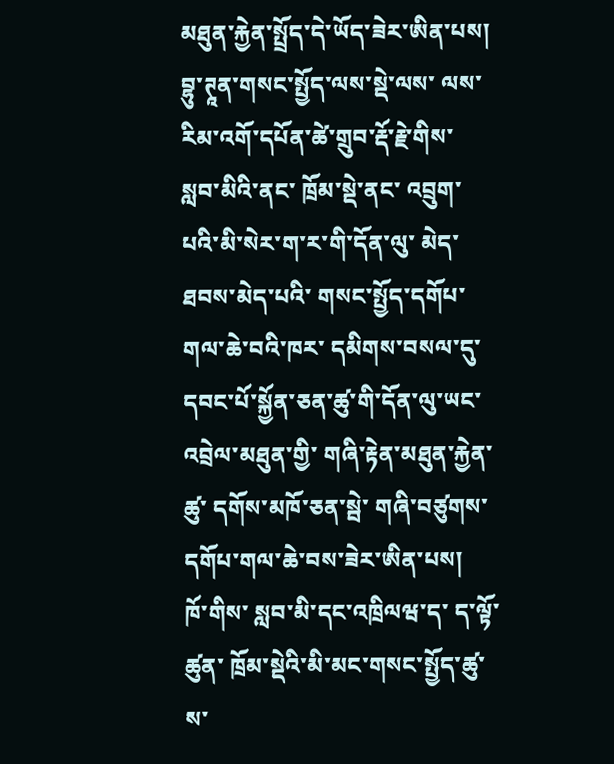མཐུན་རྐྱེན་སྤྲོད་དེ་ཡོད་ཟེར་ཨིན་པས།
བྷུ་ཊཱན་གསང་སྤྱོད་ལས་སྡེ་ལས་ ལས་རིམ་འགོ་དཔོན་ཚེ་གྲུབ་རྡོ་རྗེ་གིས་ སླབ་མིའི་ནང་ ཁྲོམ་སྡེ་ནང་ འབྲུག་པའི་མི་སེར་ག་ར་གི་དོན་ལུ་ མེད་ཐབས་མེད་པའི་ གསང་སྤྱོད་དགོཔ་གལ་ཆེ་བའི་ཁར་ དམིགས་བསལ་དུ་ དབང་པོ་སྐྱོན་ཅན་ཚུ་གི་དོན་ལུ་ཡང་ འབྲེལ་མཐུན་གྱི་ གཞི་རྟེན་མཐུན་རྐྱེན་ཚུ་ དགོས་མཁོ་ཅན་སྦེ་ གཞི་བཙུགས་དགོཔ་གལ་ཆེ་བས་ཟེར་ཨིན་པས།
ཁོ་གིས་ སླབ་མི་དང་འཁྲིལཝ་ད་ ད་ལྟོ་ཚུན་ ཁྲོམ་སྡེའི་མི་མང་གསང་སྤྱོད་ཚུ་ ས་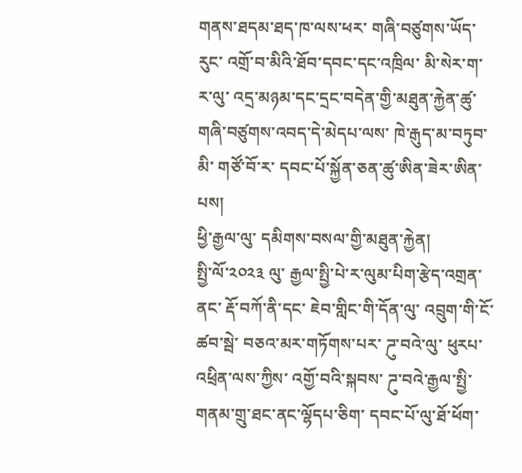གནས་ཐདམ་ཐད་ཁ་ལས་ཕར་ གཞི་བཙུགས་ཡོད་རུང་ འགྲོ་བ་མིའི་ཐོབ་དབང་དང་འཁྲིལ་ མི་སེར་ག་ར་ལུ་ འདྲ་མཉམ་དང་དྲང་བདེན་གྱི་མཐུན་རྐྱེན་ཚུ་ གཞི་བཙུགས་འབད་དེ་མེདཔ་ལས་ ཁེ་རྒུད་མ་བཏུབ་མི་ གཙོ་བོ་ར་ དབང་པོ་སྐྱོན་ཅན་ཚུ་ཨིན་ཟེར་ཨིན་པས།
ཕྱི་རྒྱལ་ལུ་ དམིགས་བསལ་གྱི་མཐུན་རྐྱེན།
སྤྱི་ལོ་༢༠༢༣ ལུ་ རྒྱལ་སྤྱི་པེ་ར་ལུམ་པིག་རྩེད་འགྲན་ནང་ རྡོ་བཀོ་ནི་དང་ ཇེབ་གླིང་གི་དོན་ལུ་ འབྲུག་གི་ངོ་ཚབ་སྦེ་ བཅའ་མར་གཏོགས་པར་ ཌུ་བའེ་ལུ་ ཕུརཔ་འཕྲིན་ལས་ཀྱིས་ འགྱོ་བའི་སྐབས་ ཌུ་བའེ་རྒྱལ་སྤྱི་གནམ་གྲུ་ཐང་ནང་ལྷོདཔ་ཅིག་ དབང་པོ་ལུ་ཐོ་ཕོག་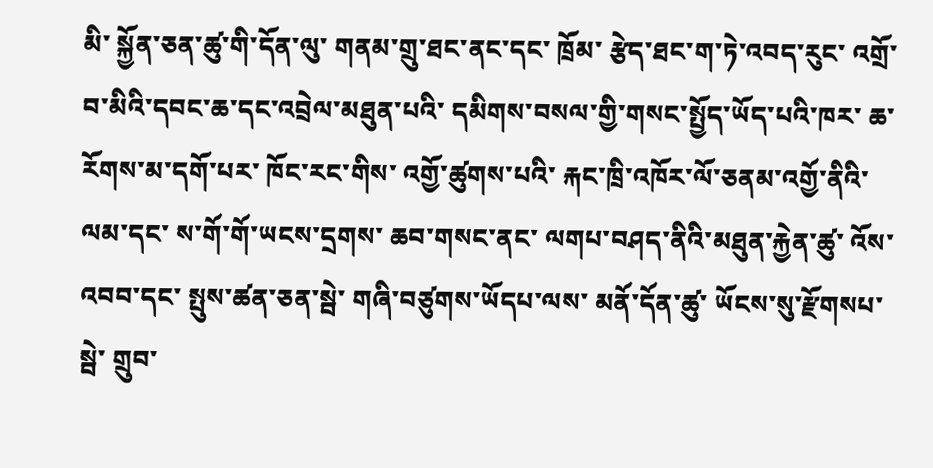མི་ སྐྱོན་ཅན་ཚུ་གི་དོན་ལུ་ གནམ་གྲུ་ཐང་ནང་དང་ ཁྲོམ་ རྩེད་ཐང་ག་ཏེ་འབད་རུང་ འགྲོ་བ་མིའི་དབང་ཆ་དང་འབྲེལ་མཐུན་པའི་ དམིགས་བསལ་གྱི་གསང་སྤྱོད་ཡོད་པའི་ཁར་ ཆ་རོགས་མ་དགོ་པར་ ཁོང་རང་གིས་ འགྱོ་ཚུགས་པའི་ རྐང་ཁྲི་འཁོར་ལོ་ཅནམ་འགྱོ་ནིའི་ལམ་དང་ ས་གོ་གོ་ཡངས་དྲགས་ ཆབ་གསང་ནང་ ལགཔ་བཤད་ནིའི་མཐུན་རྐྱེན་ཚུ་ འོས་འབབ་དང་ སྤུས་ཚན་ཅན་སྦེ་ གཞི་བཙུགས་ཡོདཔ་ལས་ མནོ་དོན་ཚུ་ ཡོངས་སུ་རྫོགསཔ་སྦེ་ གྲུབ་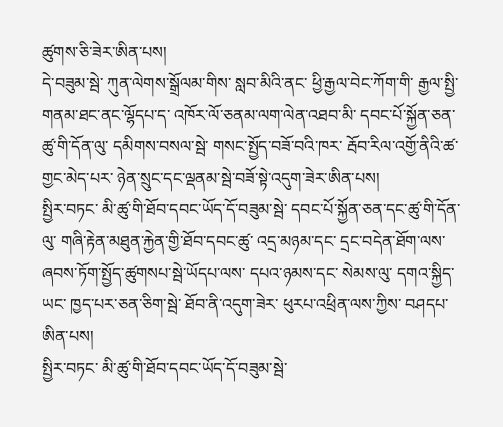ཚུགས་ཅི་ཟེར་ཨིན་པས།
དེ་བཟུམ་སྦེ་ ཀུན་ལེགས་སྒྲོལམ་གིས་ སླབ་མིའི་ནང་ ཕྱི་རྒྱལ་བེང་ཀོག་གི་ རྒྱལ་སྤྱི་གནམ་ཐང་ནང་ལྷོདཔ་ད་ འཁོར་ལོ་ཅནམ་ལག་ལེན་འཐབ་མི་ དབང་པོ་སྐྱོན་ཅན་ཚུ་གི་དོན་ལུ་ དམིགས་བསལ་སྦེ་ གསང་སྤྱོད་བཟོ་བའི་ཁར་ རྦོབ་རིལ་འགྱོ་ནིའི་ཚ་གྱང་མེད་པར་ ཉེན་སྲུང་དང་ལྡནམ་སྦེ་བཟོ་སྟེ་འདུག་ཟེར་ཨིན་པས།
སྤྱིར་བཏང་ མི་ཚུ་གི་ཐོབ་དབང་ཡོད་དོ་བཟུམ་སྦེ་ དབང་པོ་སྐྱོན་ཅན་དང་ཚུ་གི་དོན་ལུ་ གཞི་རྟེན་མཐུན་རྐྱེན་གྱི་ཐོབ་དབང་ཚུ་ འདྲ་མཉམ་དང་ དྲང་བདེན་ཐོག་ལས་ ཞབས་ཏོག་སྤྱོད་ཚུགསཔ་སྦེ་ཡོདཔ་ལས་ དཔའ་ཉམས་དང་ སེམས་ལུ་ དགའ་སྐྱིད་ཡང་ ཁྱད་པར་ཅན་ཅིག་སྦེ་ ཐོབ་ནི་འདུག་ཟེར་ ཕུརཔ་འཕྲིན་ལས་ཀྱིས་ བཤདཔ་ཨིན་པས།
སྤྱིར་བཏང་ མི་ཚུ་གི་ཐོབ་དབང་ཡོད་དོ་བཟུམ་སྦེ་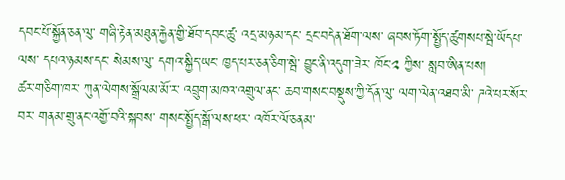དབང་པོ་སྐྱོན་ཅན་ལུ་ གཞི་རྟེན་མཐུན་རྐྱེན་གྱི་ཐོབ་དབང་ཚུ་ འདྲ་མཉམ་དང་ དྲང་བདེན་ཐོག་ལས་ ཞབས་ཏོག་སྤྱོད་ཚུགསཔ་སྦེ་ཡོདཔ་ལས་ དཔའ་ཉམས་དང་ སེམས་ལུ་ དགའ་སྐྱིད་ཡང་ ཁྱད་པར་ཅན་ཅིག་སྦེ་ བྱུང་ནི་འདུག་ཟེར་ ཁོང་༢ ཀྱིས་ སླབ་ཨིན་པས།
ཚར་གཅིག་ཁར་ ཀུན་ལེགས་སྒྲོལམ་མོ་ར་ འབྲུག་མཁའ་འགྲུལ་ནང་ ཆབ་གསང་བསྡུས་ཀྱི་དོན་ལུ་ ལག་ལེན་འཐབ་མི་ ཌའེ་པར་སོར་བར་ གནམ་གྲུ་ནང་འགྱོ་བའི་སྐབས་ གསང་སྤྱོད་སྒོ་ལས་ཕར་ འཁོར་ལོ་ཅནམ་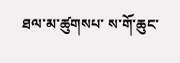ཐལ་མ་ཚུགསཔ་ ས་གོ་ཆུང་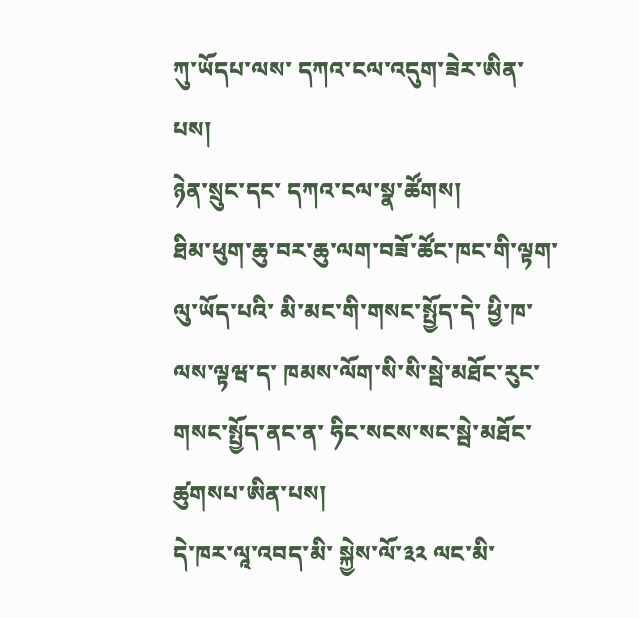ཀུ་ཡོདཔ་ལས་ དཀའ་ངལ་འདུག་ཟེར་ཨིན་པས།
ཉེན་སྲུང་དང་ དཀའ་ངལ་སྣ་ཚོགས།
ཐིམ་ཕུག་ཆུ་བར་ཆུ་ལག་བཟོ་ཚོང་ཁང་གི་ལྟག་ལུ་ཡོད་པའི་ མི་མང་གི་གསང་སྤྱོད་དེ་ ཕྱི་ཁ་ལས་ལྟཝ་ད་ ཁམས་ལོག་སི་སི་སྦེ་མཐོང་རུང་ གསང་སྤྱོད་ནང་ན་ ཧིང་སངས་སང་སྦེ་མཐོང་ཚུགསཔ་ཨིན་པས།
དེ་ཁར་ལཱ་འབད་མི་ སྐྱེས་ལོ་༣༢ ལང་མི་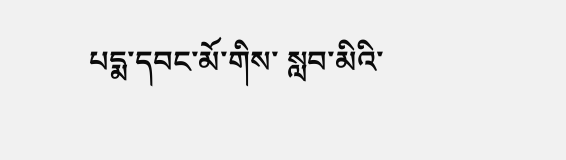པདྨ་དབང་མོ་གིས་ སླབ་མིའི་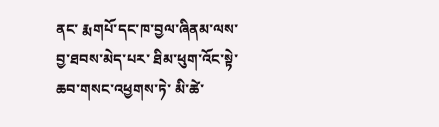ནང་ རྨགཔོ་དང་ཁ་བྱལ་ཞིནམ་ལས་ བྱ་ཐབས་མེད་པར་ ཐིམ་ཕུག་འོང་སྟེ་ ཆབ་གསང་འཕྱགས་ཏེ་ མི་ཚེ་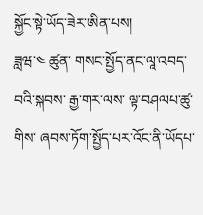སྐྱོང་སྟེ་ཡོད་ཟེར་ཨིན་པས།
ཟླཝ་༤ ཚུན་ གསང་སྤྱོད་ནང་ལཱ་འབད་བའི་སྐབས་ རྒྱ་གར་ལས་ ལྟ་བཤལཔ་ཚུ་གིས་ ཞབས་ཏོག་སྤྱོད་པར་འོང་ནི་ཡོདཔ་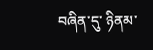བཞིན་དུ་ ཉིནམ་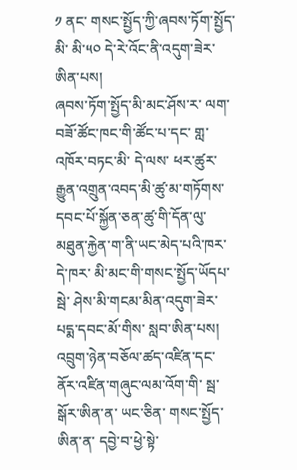༡ ནང་ གསང་སྤྱོད་ཀྱི་ཞབས་ཏོག་སྤྱོད་མི་ མི་༥༠ དེ་རེ་འོང་ནི་འདུག་ཟེར་ཨིན་པས།
ཞབས་ཏོག་སྤྱོད་མི་མང་ཤོས་ར་ ལག་བཟོ་ཚོང་ཁང་གི་ཚོང་པ་དང་ གླ་འཁོར་བཏང་མི་ དེ་ལས་ ཕར་ཚུར་རྒྱུན་འགྲུན་འབད་མི་ཚུ་མ་གཏོགས་ དབང་པོ་སྐྱོན་ཅན་ཚུ་གི་དོན་ལུ་ མཐུན་རྐྱེན་ག་ནི་ཡང་མེད་པའི་ཁར་ དེ་ཁར་ མི་མང་གི་གསང་སྤྱོད་ཡོདཔ་སྦེ་ ཤེས་མི་གངམ་མིན་འདུག་ཟེར་ པདྨ་དབང་མོ་གིས་ སླབ་ཨིན་པས།
འབྲུག་ཉེན་བཅོལ་ཚད་འཛིན་དང་ ནོར་འཛིན་གཞུང་ལམ་འོག་གི་ སྦ་སྒོར་ཨིན་ན་ ཡང་ཅིན་ གསང་སྤྱོད་ཨིན་ན་ དབྱེ་བ་ཕྱེ་སྟེ་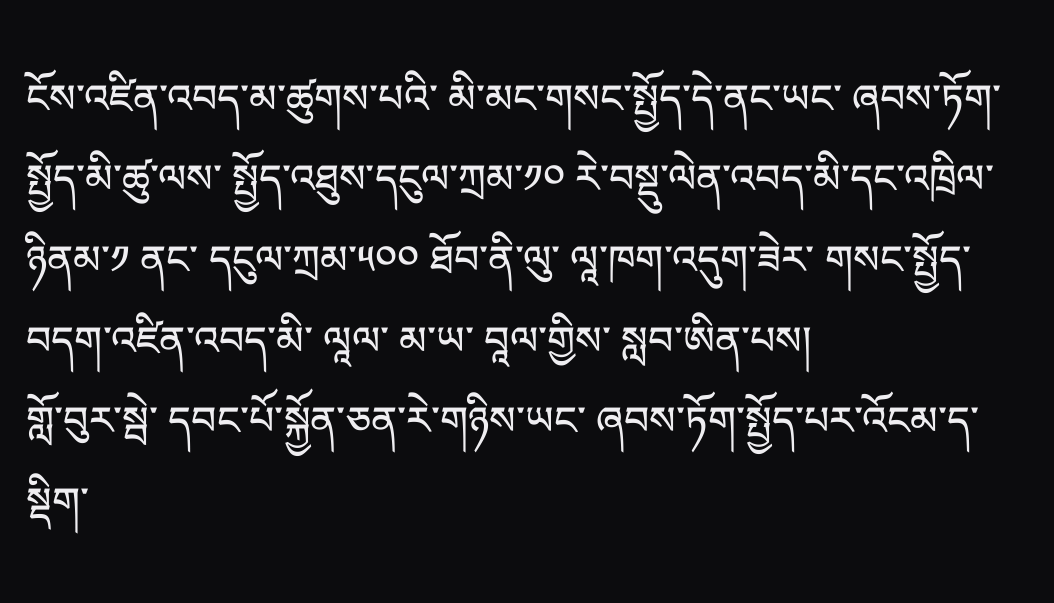ངོས་འཛིན་འབད་མ་ཚུགས་པའི་ མི་མང་གསང་སྤྱོད་དེ་ནང་ཡང་ ཞབས་ཏོག་སྤྱོད་མི་ཚུ་ལས་ སྤྱོད་འཐུས་དངུལ་ཀྲམ་༡༠ རེ་བསྡུ་ལེན་འབད་མི་དང་འཁྲིལ་ ཉིནམ་༡ ནང་ དངུལ་ཀྲམ་༥༠༠ ཐོབ་ནི་ལུ་ ལཱ་ཁག་འདུག་ཟེར་ གསང་སྤྱོད་བདག་འཛིན་འབད་མི་ ལཱལ་ མ་ཡ་ བཱལ་གྱིས་ སླབ་ཨིན་པས།
གློ་བུར་སྦེ་ དབང་པོ་སྐྱོན་ཅན་རེ་གཉིས་ཡང་ ཞབས་ཏོག་སྤྱོད་པར་འོངམ་ད་ སྡིག་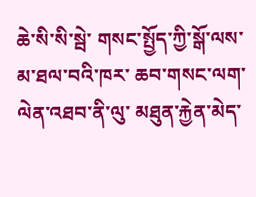ཆེ་སི་སི་སྦེ་ གསང་སྤྱོད་ཀྱི་སྒོ་ལས་ མ་ཐལ་བའི་ཁར་ ཆབ་གསང་ལག་ལེན་འཐབ་ནི་ལུ་ མཐུན་རྐྱེན་མེད་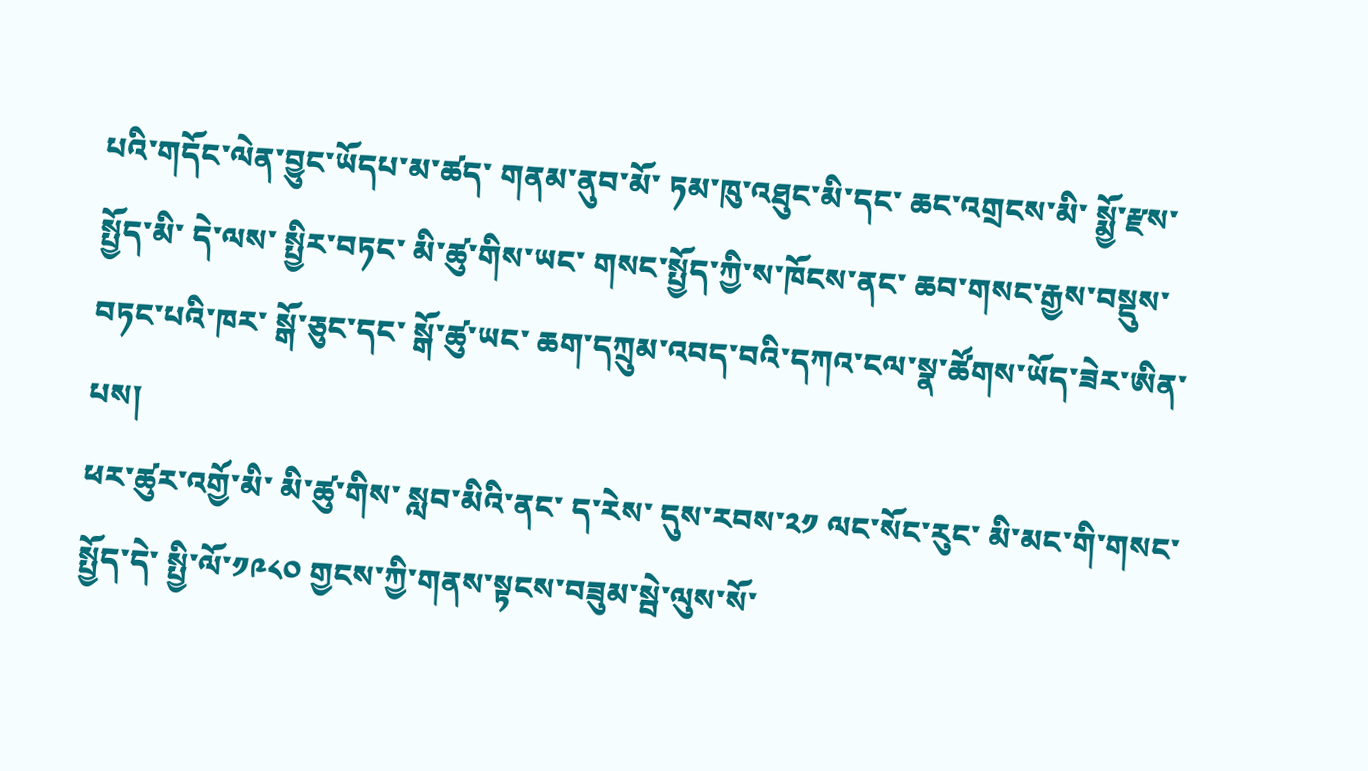པའི་གདོང་ལེན་བྱུང་ཡོདཔ་མ་ཚད་ གནམ་ནུབ་མོ་ ཏམ་ཁུ་འཐུང་མི་དང་ ཆང་འགྲངས་མི་ སྨྱོ་རྫས་སྤྱོད་མི་ དེ་ལས་ སྤྱིར་བཏང་ མི་ཚུ་གིས་ཡང་ གསང་སྤྱོད་ཀྱི་ས་ཁོངས་ནང་ ཆབ་གསང་རྒྱས་བསྡུས་བཏང་པའི་ཁར་ སྒོ་ཅུང་དང་ སྒོ་ཚུ་ཡང་ ཆག་དཀྲུམ་འབད་བའི་དཀའ་ངལ་སྣ་ཚོགས་ཡོད་ཟེར་ཨིན་པས།
ཕར་ཚུར་འགྱོ་མི་ མི་ཚུ་གིས་ སླབ་མིའི་ནང་ ད་རེས་ དུས་རབས་༢༡ ལང་སོང་རུང་ མི་མང་གི་གསང་སྤྱོད་དེ་ སྤྱི་ལོ་༡༩༨༠ གྱངས་ཀྱི་གནས་སྟངས་བཟུམ་སྦེ་ལུས་སོ་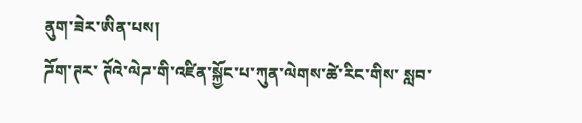ནུག་ཟེར་ཨིན་པས།
ཌོག་ཊར་ ཊོའེ་ལེཌ་གི་འཛིན་སྐྱོང་པ་ཀུན་ལེགས་ཚེ་རིང་གིས་ སླབ་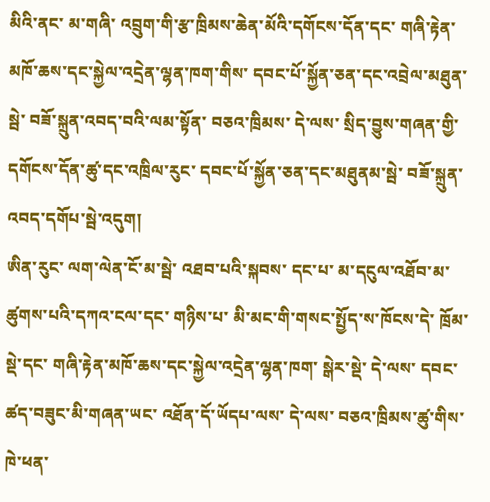མིའི་ནང་ མ་གཞི་ འབྲུག་གི་རྩ་ཁྲིམས་ཆེན་མོའི་དགོངས་དོན་དང་ གཞི་རྟེན་མཁོ་ཆས་དང་སྐྱེལ་འདྲེན་ལྷན་ཁག་གིས་ དབང་པོ་སྐྱོན་ཅན་དང་འབྲེལ་མཐུན་སྦེ་ བཟོ་སྐྲུན་འབད་བའི་ལམ་སྟོན་ བཅའ་ཁྲིམས་ དེ་ལས་ སྲིད་བྱུས་གཞན་གྱི་དགོངས་དོན་ཚུ་དང་འཁྲིལ་རུང་ དབང་པོ་སྐྱོན་ཅན་དང་མཐུནམ་སྦེ་ བཟོ་སྐྲུན་འབད་དགོཔ་སྦེ་འདུག།
ཨིན་རུང་ ལག་ལེན་ངོ་མ་སྦེ་ འཐབ་པའི་སྐབས་ དང་པ་ མ་དངུལ་འཐོབ་མ་ཚུགས་པའི་དཀའ་ངལ་དང་ གཉིས་པ་ མི་མང་གི་གསང་སྤྱོད་ས་ཁོངས་དེ་ ཁྲོམ་སྡེ་དང་ གཞི་རྟེན་མཁོ་ཆས་དང་སྐྱེལ་འདྲེན་ལྷན་ཁག་ སྒེར་སྡེ་ དེ་ལས་ དབང་ཚད་བཟུང་མི་གཞན་ཡང་ འཐོན་དོ་ཡོདཔ་ལས་ དེ་ལས་ བཅའ་ཁྲིམས་ཚུ་གིས་ ཁེ་ཕན་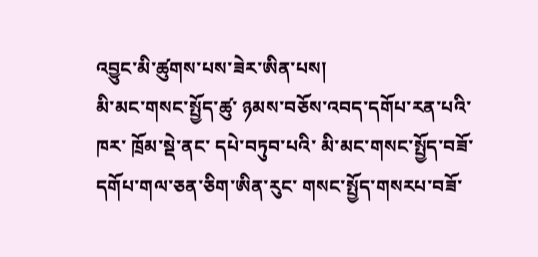འབྱུང་མི་ཚུགས་པས་ཟེར་ཨིན་པས།
མི་མང་གསང་སྤྱོད་ཚུ་ ཉམས་བཅོས་འབད་དགོཔ་རན་པའི་ཁར་ ཁྲོམ་སྡེ་ནང་ དཔེ་བཏུབ་པའི་ མི་མང་གསང་སྤྱོད་བཟོ་དགོཔ་གལ་ཅན་ཅིག་ཨིན་རུང་ གསང་སྤྱོད་གསརཔ་བཟོ་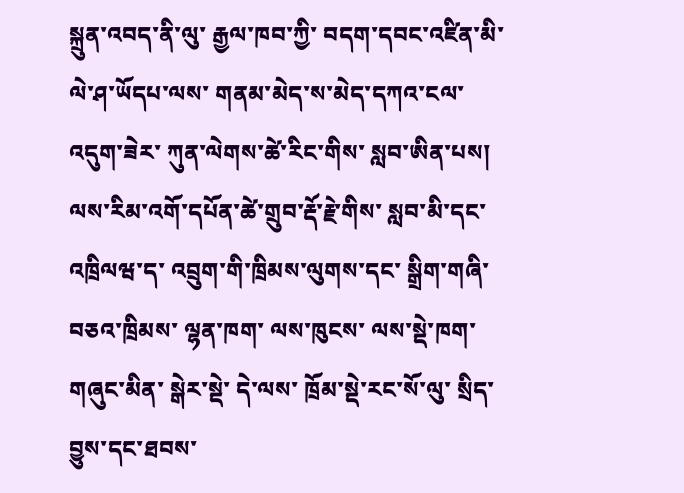སྐྲུན་འབད་ནི་ལུ་ རྒྱལ་ཁབ་ཀྱི་ བདག་དབང་འཛིན་མི་ལེ་ཤ་ཡོདཔ་ལས་ གནམ་མེད་ས་མེད་དཀའ་ངལ་འདུག་ཟེར་ ཀུན་ལེགས་ཚེ་རིང་གིས་ སླབ་ཨིན་པས།
ལས་རིམ་འགོ་དཔོན་ཚེ་གྲུབ་རྡོ་རྗེ་གིས་ སླབ་མི་དང་འཁྲིལཝ་ད་ འབྲུག་གི་ཁྲིམས་ལུགས་དང་ སྒྲིག་གཞི་ བཅའ་ཁྲིམས་ ལྷན་ཁག་ ལས་ཁུངས་ ལས་སྡེ་ཁག་ གཞུང་མིན་ སྒེར་སྡེ་ དེ་ལས་ ཁྲོམ་སྡེ་རང་སོ་ལུ་ སྲིད་བྱུས་དང་ཐབས་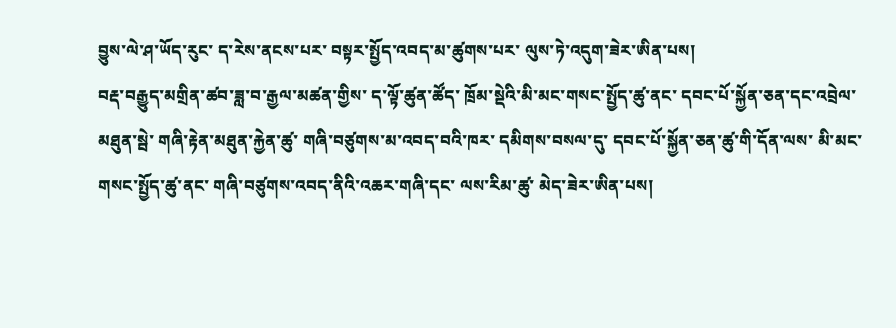བྱུས་ལེ་ཤ་ཡོད་རུང་ ད་རེས་ནངས་པར་ བསྟར་སྤྱོད་འབད་མ་ཚུགས་པར་ ལུས་ཏེ་འདུག་ཟེར་ཨིན་པས།
བརྡ་བརྒྱུད་མགྲིན་ཚབ་ཟླ་བ་རྒྱལ་མཚན་གྱིས་ ད་ལྟོ་ཚུན་ཚོད་ ཁྲོམ་སྡེའི་མི་མང་གསང་སྤྱོད་ཚུ་ནང་ དབང་པོ་སྐྱོན་ཅན་དང་འབྲེལ་མཐུན་སྦེ་ གཞི་རྟེན་མཐུན་རྐྱེན་ཚུ་ གཞི་བཙུགས་མ་འབད་བའི་ཁར་ དམིགས་བསལ་དུ་ དབང་པོ་སྐྱོན་ཅན་ཚུ་གི་དོན་ལས་ མི་མང་གསང་སྤྱོད་ཚུ་ནང་ གཞི་བཙུགས་འབད་ནིའི་འཆར་གཞི་དང་ ལས་རིམ་ཚུ་ མེད་ཟེར་ཨིན་པས།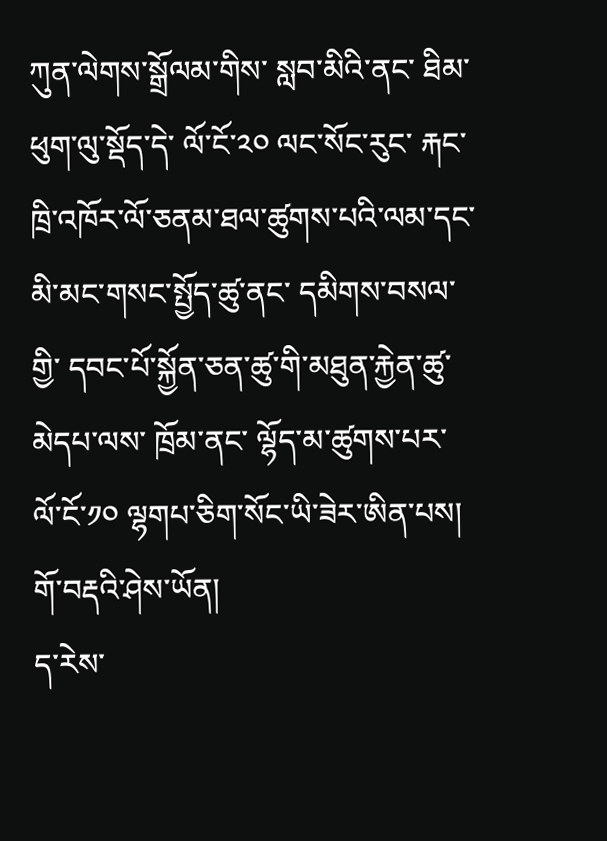ཀུན་ལེགས་སྒྲོལམ་གིས་ སླབ་མིའི་ནང་ ཐིམ་ཕུག་ལུ་སྡོད་དེ་ ལོ་ངོ་༢༠ ལང་སོང་རུང་ རྐང་ཁྲི་འཁོར་ལོ་ཅནམ་ཐལ་ཚུགས་པའི་ལམ་དང་ མི་མང་གསང་སྤྱོད་ཚུ་ནང་ དམིགས་བསལ་གྱི་ དབང་པོ་སྐྱོན་ཅན་ཚུ་གི་མཐུན་རྐྱེན་ཚུ་མེདཔ་ལས་ ཁྲོམ་ནང་ ལྷོད་མ་ཚུགས་པར་ ལོ་ངོ་༡༠ ལྷགཔ་ཅིག་སོང་ཡི་ཟེར་ཨིན་པས།
གོ་བརྡའི་ཤེས་ཡོན།
ད་རེས་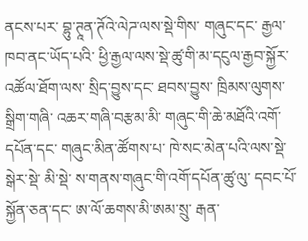ནངས་པར་ བྷུ་ཊཱན་ཊོའེ་ལེཌ་ལས་སྡེ་གིས་ གཞུང་དང་ རྒྱལ་ཁབ་ནང་ཡོད་པའི་ ཕྱི་རྒྱལ་ལས་སྡེ་ཚུ་གི་མ་དངུལ་རྒྱབ་སྐྱོར་འཚོལ་ཐོག་ལས་ སྲིད་བྱུས་དང་ ཐབས་བྱུས་ ཁྲིམས་ལུགས་ སྒྲིག་གཞི་ འཆར་གཞི་བརྩམ་མི་ གཞུང་གི་ཆེ་མཐོའི་འགོ་དཔོན་དང་ གཞུང་མིན་ཚོགས་པ་ ཁེ་སང་མེན་པའི་ལས་སྡེ་ སྒེར་སྡེ་ མི་སྡེ་ ས་གནས་གཞུང་གི་འགོ་དཔོན་ཚུ་ལུ་ དབང་པོ་སྐྱོན་ཅན་དང་ ཨ་ལོ་ཆགས་མི་ཨམ་སྲུ་ རྒན་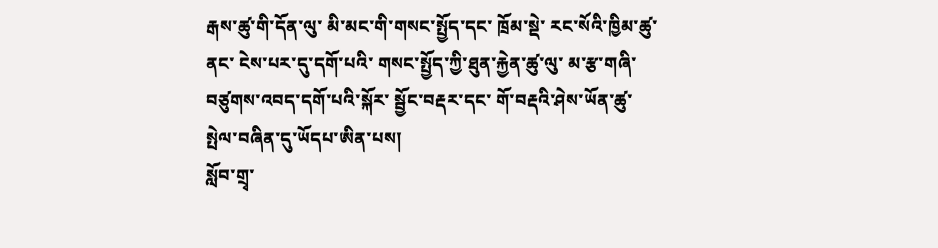རྒས་ཚུ་གི་དོན་ལུ་ མི་མང་གི་གསང་སྤྱོད་དང་ ཁྲོམ་སྡེ་ རང་སོའི་ཁྱིམ་ཚུ་ནང་ ངེས་པར་དུ་དགོ་པའི་ གསང་སྤྱོད་ཀྱི་ཐུན་རྐྱེན་ཚུ་ལུ་ མ་རྩ་གཞི་བཙུགས་འབད་དགོ་པའི་སྐོར་ སྦྱོང་བརྡར་དང་ གོ་བརྡའི་ཤེས་ཡོན་ཚུ་ སྤེལ་བཞིན་དུ་ཡོདཔ་ཨིན་པས།
སློབ་གྲྭ་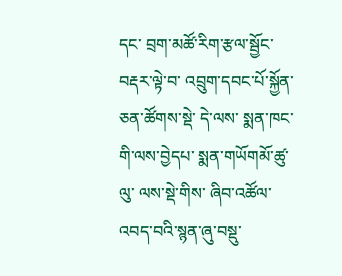དང་ བྲག་མཚོ་རིག་རྩལ་སྦྱོང་བརྡར་ལྟེ་བ་ འབྲུག་དབང་པོ་སྐྱོན་ཅན་ཚོགས་སྡེ་ དེ་ལས་ སྨན་ཁང་གི་ལས་བྱེདཔ་ སྨན་གཡོགམོ་ཚུ་ལུ་ ལས་སྡེ་གིས་ ཞིབ་འཚོལ་འབད་བའི་སྙན་ཞུ་བསྡུ་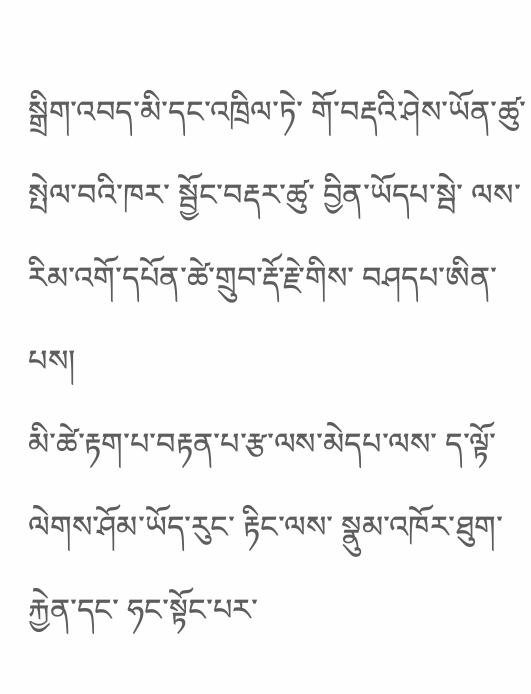སྒྲིག་འབད་མི་དང་འཁྲིལ་ཏེ་ གོ་བརྡའི་ཤེས་ཡོན་ཚུ་ སྤེལ་བའི་ཁར་ སྦྱོང་བརྡར་ཚུ་ བྱིན་ཡོདཔ་སྦེ་ ལས་རིམ་འགོ་དཔོན་ཚེ་གྲུབ་རྡོ་རྗེ་གིས་ བཤདཔ་ཨིན་པས།
མི་ཚེ་རྟག་པ་བརྟན་པ་རྩ་ལས་མེདཔ་ལས་ ད་ལྟོ་ལེགས་ཤོམ་ཡོད་རུང་ རྟིང་ལས་ སྣུམ་འཁོར་ཐུག་རྐྱེན་དང་ ཧང་སྟོང་པར་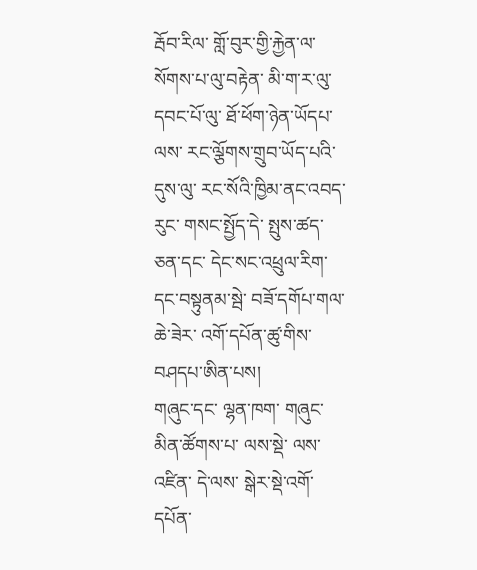རྦོབ་རིལ་ གློ་བུར་གྱི་རྐྱེན་ལ་སོགས་པ་ལུ་བརྟེན་ མི་ག་ར་ལུ་ དབང་པོ་ལུ་ ཐོ་ཕོག་ཉེན་ཡོདཔ་ལས་ རང་ལྕོགས་གྲུབ་ཡོད་པའི་དུས་ལུ་ རང་སོའི་ཁྱིམ་ནང་འབད་རུང་ གསང་སྤྱོད་དེ་ སྤུས་ཚད་ཅན་དང་ དེང་སང་འཕྲུལ་རིག་དང་བསྟུནམ་སྦེ་ བཟོ་དགོཔ་གལ་ཆེ་ཟེར་ འགོ་དཔོན་ཚུ་གིས་བཤདཔ་ཨིན་པས།
གཞུང་དང་ ལྷན་ཁག་ གཞུང་མིན་ཚོགས་པ་ ལས་སྡེ་ ལས་འཛིན་ དེ་ལས་ སྒེར་སྡེ་འགོ་དཔོན་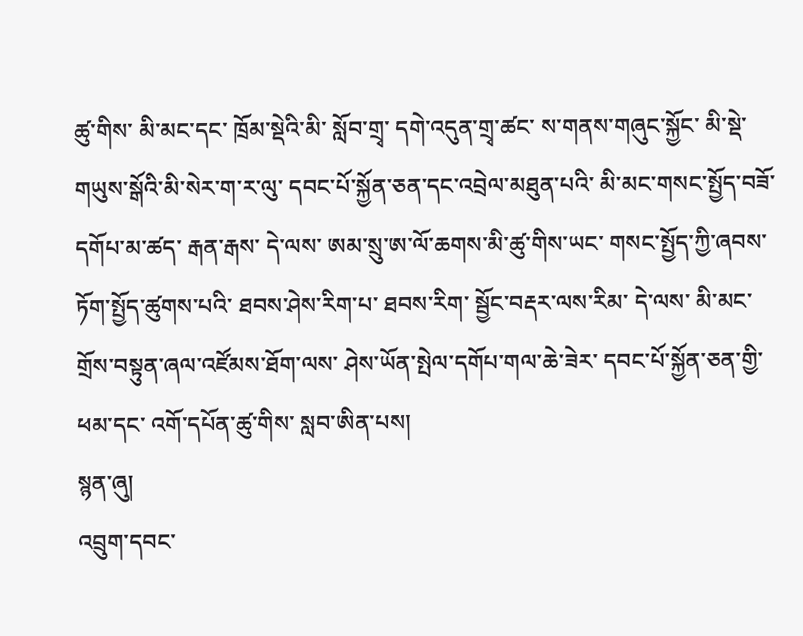ཚུ་གིས་ མི་མང་དང་ ཁྲོམ་སྡེའི་མི་ སློབ་གྲྭ་ དགེ་འདུན་གྲྭ་ཚང་ ས་གནས་གཞུང་སྐྱོང་ མི་སྡེ་ གཡུས་སྒོའི་མི་སེར་ག་ར་ལུ་ དབང་པོ་སྐྱོན་ཅན་དང་འབྲེལ་མཐུན་པའི་ མི་མང་གསང་སྤྱོད་བཟོ་དགོཔ་མ་ཚད་ རྒན་རྒས་ དེ་ལས་ ཨམ་སྲུ་ཨ་ལོ་ཆགས་མི་ཚུ་གིས་ཡང་ གསང་སྤྱོད་ཀྱི་ཞབས་ཏོག་སྤྱོད་ཚུགས་པའི་ ཐབས་ཤེས་རིག་པ་ ཐབས་རིག་ སྦྱོང་བརྡར་ལས་རིམ་ དེ་ལས་ མི་མང་གྲོས་བསྟུན་ཞལ་འཛོམས་ཐོག་ལས་ ཤེས་ཡོན་སྤེལ་དགོཔ་གལ་ཆེ་ཟེར་ དབང་པོ་སྐྱོན་ཅན་གྱི་ ཕམ་དང་ འགོ་དཔོན་ཚུ་གིས་ སླབ་ཨིན་པས།
སྙན་ཞུ།
འབྲུག་དབང་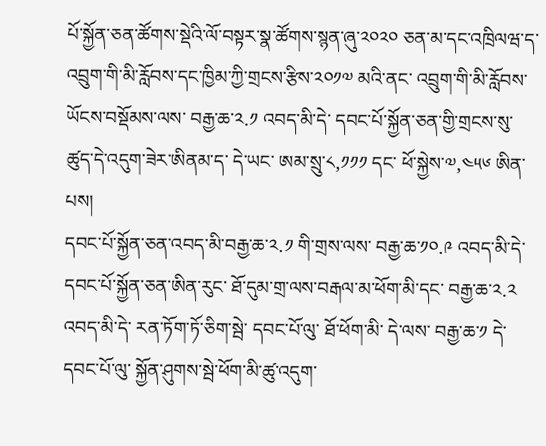པོ་སྐྱོན་ཅན་ཚོགས་སྡེའི་ལོ་བསྟར་སྣ་ཚོགས་སྙན་ཞུ་༢༠༢༠ ཅན་མ་དང་འཁྲིལཝ་ད་ འབྲུག་གི་མི་རློབས་དང་ཁྱིམ་ཀྱི་གྲངས་རྩིས་༢༠༡༧ མའི་ནང་ འབྲུག་གི་མི་རློབས་ཡོངས་བསྡོམས་ལས་ བརྒྱ་ཆ་༢.༡ འབད་མི་དེ་ དབང་པོ་སྐྱོན་ཅན་གྱི་གྲངས་སུ་ཚུད་དེ་འདུག་ཟེར་ཨིནམ་ད་ དེ་ཡང་ ཨམ་སྲུ་༨,༡༡༡ དང་ ཕོ་སྐྱེས་༧,༤༥༦ ཨིན་པས།
དབང་པོ་སྐྱོན་ཅན་འབད་མི་བརྒྱ་ཆ་༢.༡ གི་གྲས་ལས་ བརྒྱ་ཆ་༡༠.༩ འབད་མི་དེ་ དབང་པོ་སྐྱོན་ཅན་ཨིན་རུང་ ཐོ་དུམ་གྲ་ལས་བརྒལ་མ་ཕོག་མི་དང་ བརྒྱ་ཆ་༢.༢ འབད་མི་དེ་ རན་ཏོག་ཏོ་ཅིག་སྦེ་ དབང་པོ་ལུ་ ཐོ་ཕོག་མི་ དེ་ལས་ བརྒྱ་ཆ་༡ དེ་ དབང་པོ་ལུ་ སྐྱོན་ཤུགས་སྦེ་ཕོག་མི་ཚུ་འདུག་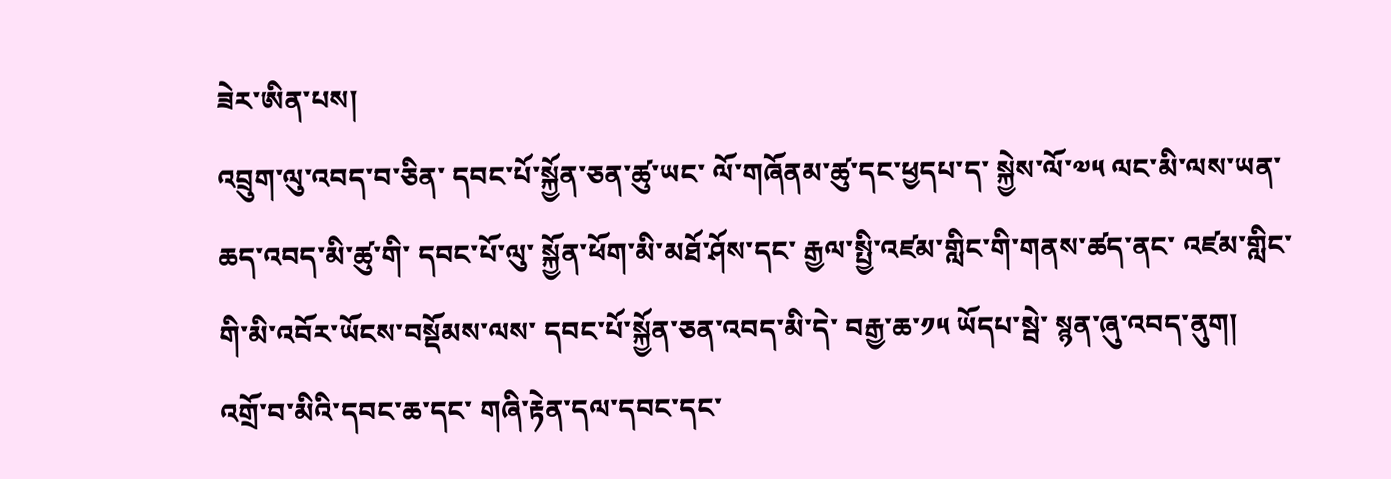ཟེར་ཨིན་པས།
འབྲུག་ལུ་འབད་བ་ཅིན་ དབང་པོ་སྐྱོན་ཅན་ཚུ་ཡང་ ལོ་གཞོནམ་ཚུ་དང་ཕྱདཔ་ད་ སྐྱེས་ལོ་༧༥ ལང་མི་ལས་ཡན་ཆད་འབད་མི་ཚུ་གི་ དབང་པོ་ལུ་ སྐྱོན་ཕོག་མི་མཐོ་ཤོས་དང་ རྒྱལ་སྤྱི་འཛམ་གླིང་གི་གནས་ཚད་ནང་ འཛམ་གླིང་གི་མི་འབོར་ཡོངས་བསྡོམས་ལས་ དབང་པོ་སྐྱོན་ཅན་འབད་མི་དེ་ བརྒྱ་ཆ་༡༥ ཡོདཔ་སྦེ་ སྙན་ཞུ་འབད་ནུག།
འགྲོ་བ་མིའི་དབང་ཆ་དང་ གཞི་རྟེན་དལ་དབང་དང་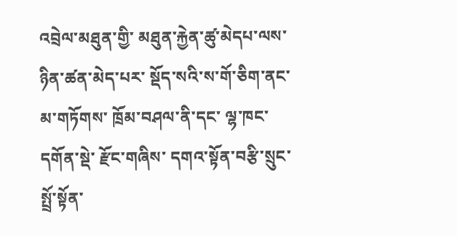འབྲེལ་མཐུན་གྱི་ མཐུན་རྐྱེན་ཚུ་མེདཔ་ལས་ ཉིན་ཚན་མེད་པར་ སྡོད་སའི་ས་གོ་ཅིག་ནང་མ་གཏོགས་ ཁྲོམ་བཤལ་ནི་དང་ ལྷ་ཁང་ དགོན་སྡེ་ རྫོང་གཞིས་ དགའ་སྟོན་བརྩི་སྲུང་ སྤྲོ་སྟོན་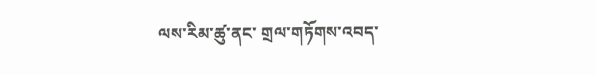ལས་རིམ་ཚུ་ནང་ གྲལ་གཏོགས་འབད་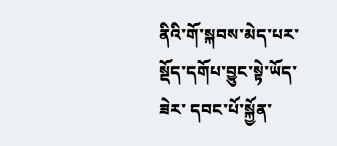ནིའི་གོ་སྐབས་མེད་པར་ སྡོད་དགོཔ་བྱུང་སྟེ་ཡོད་ཟེར་ དབང་པོ་སྐྱོན་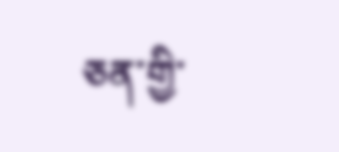ཅན་གྱི་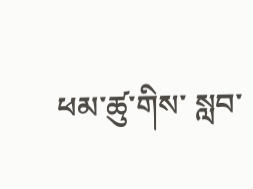ཕམ་ཚུ་གིས་ སླབ་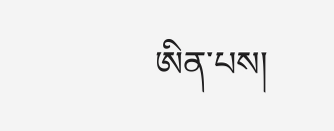ཨིན་པས།